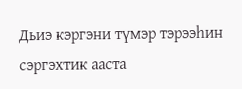Дьиэ кэргэни түмэр тэрээһин сэргэхтик ааста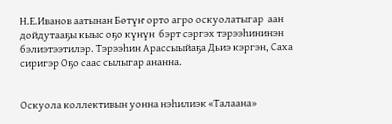Н.Е.Иванов аатынан Бөтүҥ орто агро оскуолатыгар  аан дойдутааҕы кыыс оҕо күнүн  бэрт сэргэх тэрээһининэн бэлиэтээтилэр. Тэрээһин Арассыыйаҕа Дьиэ кэргэн, Саха сиригэр Оҕо саас сылыгар ананна.


Оскуола коллективын уонна нэһилиэк «Талаана»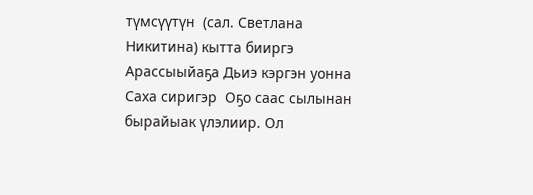түмсүүтүн  (сал. Светлана Никитина) кытта бииргэ  Арассыыйаҕа Дьиэ кэргэн уонна Саха сиригэр  Оҕо саас сылынан бырайыак үлэлиир. Ол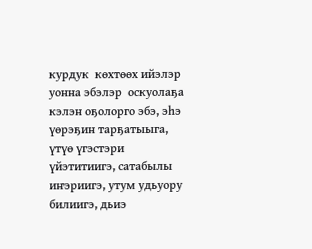курдук  көхтөөх ийэлэр уонна эбэлэр  оскуолаҕа кэлэн оҕолорго эбэ, эһэ үөрэҕин тарҕатыыга, үтүө үгэстэри үйэтитиигэ, сатабылы иҥэриигэ, утум удьуору билиигэ, дьиэ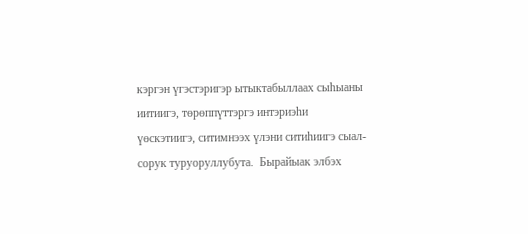кэргэн үгэстэригэр ытыктабыллаах сыһыаны иитиигэ, төрөппүттэргэ интэриэһи үөскэтиигэ, ситимнээх үлэни ситиһиигэ сыал-сорук туруоруллубута.  Бырайыак элбэх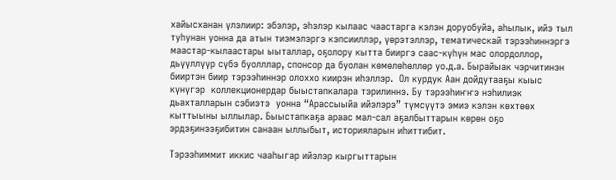хайысханан үлэлиир: эбэлэр, эһэлэр кылаас чаастарга кэлэн доруобуйа, аһылык, ийэ тыл туһунан уонна да атын тиэмэлэргэ кэпсииллэр, үөрэтэллэр, тематическай тэрээһиннэргэ маастар-кылаастары ыыталлар, оҕолору кытта бииргэ саас-күһүн мас олордоллор, дьүүллүүр сүбэ буолллар, спонсор да буолан көмөлөһөллөр уо.д.а. Бырайыак чэрчитинэн бииртэн биир тэрээһиннэр олоххо киирэн иһэллэр.  Ол курдук Аан дойдутааҕы кыыс күнүгэр  коллекционердар быыстапкалара тэрилиннэ. Бу тэрээһиҥҥэ нэһилиэк дьахталларын сэбиэтэ  уонна “Арассыыйа ийэлэрэ” түмсүүтэ эмиэ кэлэн көхтөөх кыттыыны ыллылар. Быыстапкаҕа араас мал-сал аҕалбыттарын көрөн оҕо эрдэҕинээҕибитин санаан ыллыбыт, историяларын иһиттибит.

Тэрээһиммит иккис чааһыгар ийэлэр кыргыттарын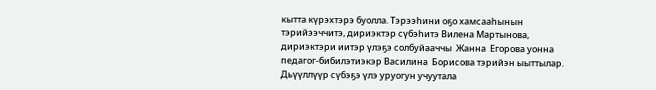кытта күрэхтэрэ буолла. Тэрээһини оҕо хамсааһынын тэрийээччитэ, дириэктэр сүбэһитэ Вилена Мартынова, дириэктэри иитэр үлэҕэ солбуйааччы  Жанна  Егорова уонна педагог-бибилэтиэкэр Василина  Борисова тэрийэн ыыттылар. Дьүүллүүр сүбэҕэ үлэ уруогун учуутала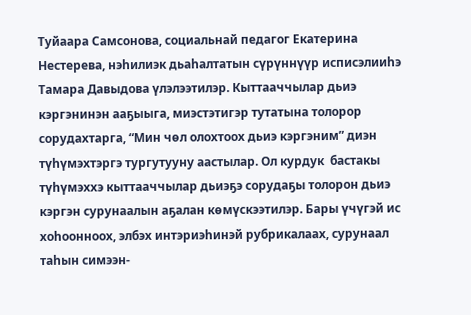Туйаара Самсонова, социальнай педагог Екатерина Нестерева, нэһилиэк дьаһалтатын сүрүннүүр исписэлииһэ Тамара Давыдова үлэлээтилэр. Кыттааччылар дьиэ кэргэнинэн ааҕыыга, миэстэтигэр тутатына толорор сорудахтарга, “Мин чөл олохтоох дьиэ кэргэним” диэн түһүмэхтэргэ тургутууну аастылар. Ол курдук  бастакы түһүмэххэ кыттааччылар дьиэҕэ сорудаҕы толорон дьиэ кэргэн сурунаалын аҕалан көмүскээтилэр. Бары үчүгэй ис хоһоонноох, элбэх интэриэһинэй рубрикалаах, сурунаал таһын симээн-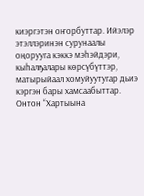киэргэтэн оҥорбуттар. Ийэлэр этэллэринэн сурунаалы оңорууга кэккэ мэһэйдэри, кыһалҕалары көрсүбүттэр, матырыйаал хомуйуутугар дьиэ кэргэн бары хамсаабыттар. Онтон “Хартыына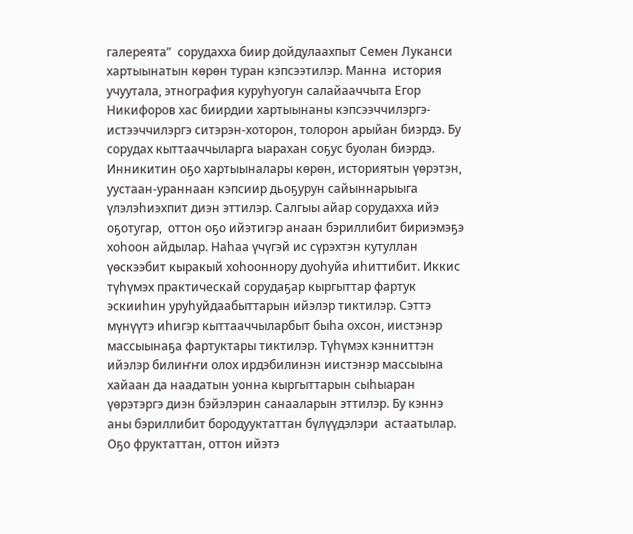галереята”  сорудахха биир дойдулаахпыт Семен Луканси хартыынатын көрөн туран кэпсээтилэр. Манна  история учуутала, этнография куруһуогун салайааччыта Егор  Никифоров хас биирдии хартыынаны кэпсээччилэргэ-истээччилэргэ ситэрэн-хоторон, толорон арыйан биэрдэ. Бу сорудах кыттааччыларга ыарахан соҕус буолан биэрдэ. Инникитин оҕо хартыыналары көрөн, историятын үөрэтэн, уустаан-ураннаан кэпсиир дьоҕурун сайыннарыыга үлэлэһиэхпит диэн эттилэр. Салгыы айар сорудахха ийэ оҕотугар,  оттон оҕо ийэтигэр анаан бэриллибит бириэмэҕэ хоһоон айдылар. Наһаа үчүгэй ис сүрэхтэн кутуллан үөскээбит кыракый хоһооннору дуоһуйа иһиттибит. Иккис түһүмэх практическай сорудаҕар кыргыттар фартук эскииһин уруһуйдаабыттарын ийэлэр тиктилэр. Сэттэ мүнүүтэ иһигэр кыттааччыларбыт быһа охсон, иистэнэр массыынаҕа фартуктары тиктилэр. Түһүмэх кэнниттэн ийэлэр билиҥҥи олох ирдэбилинэн иистэнэр массыына хайаан да наадатын уонна кыргыттарын сыһыаран үөрэтэргэ диэн бэйэлэрин санааларын эттилэр. Бу кэннэ аны бэриллибит бородууктаттан бүлүүдэлэри  астаатылар. Оҕо фруктаттан, оттон ийэтэ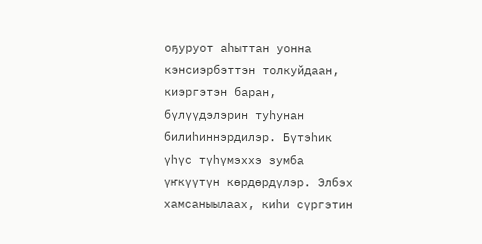оҕуруот аһыттан уонна кэнсиэрбэттэн толкуйдаан, киэргэтэн баран, бүлүүдэлэрин туһунан билиһиннэрдилэр. Бүтэһик үһүс түһүмэххэ зумба үҥкүүтүн көрдөрдүлэр. Элбэх хамсаныылаах, киһи сүргэтин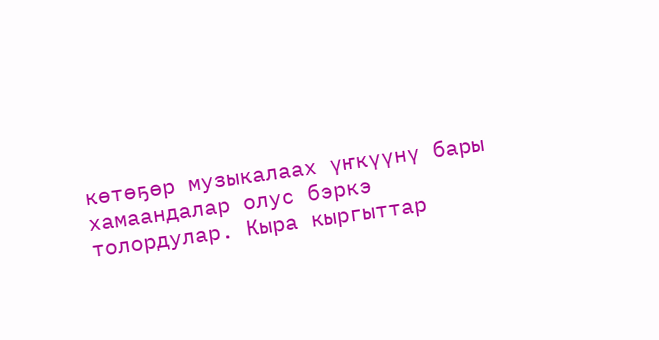көтөҕөр музыкалаах үҥкүүнү бары хамаандалар олус бэркэ толордулар. Кыра кыргыттар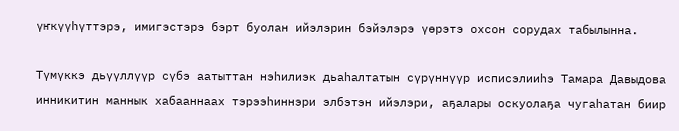үҥкүүһүттэрэ, имигэстэрэ бэрт буолан ийэлэрин бэйэлэрэ үөрэтэ охсон сорудах табылынна.

Түмүккэ дьүүллүүр сүбэ аатыттан нэһилиэк дьаһалтатын сүрүннүүр исписэлииһэ Тамара Давыдова инникитин маннык хабааннаах тэрээһиннэри элбэтэн ийэлэри, аҕалары оскуолаҕа чугаһатан биир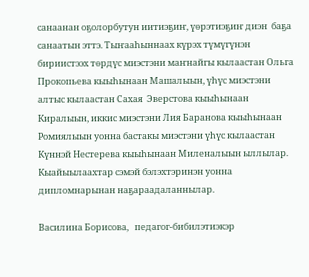санаанан оҕолорбутун иитиэҕиҥ, үөрэтиэҕиҥ диэн  баҕа санаатын эттэ. Тыҥааһыннаах күрэх түмүгүнэн бириистээх төрдүс миэстэни маҥнайгы кылаастан Ольга Прокопьева кыыһынаан Машалыын, үһүс миэстэни алтыс кылаастан Сахая  Эверстова кыыһынаан Киралыын, иккис миэстэни Лия Баранова кыыһынаан Ромиялыын уонна бастакы миэстэни үһүс кылаастан Күннэй Нестерева кыыһынаан Миленалыын ыллылар. Кыайыылаахтар сэмэй бэлэхтэринэн уонна дипломнарынан наҕараадаланнылар.

Василина Борисова,   педагог-бибилэтиэкэр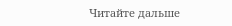Читайте дальше